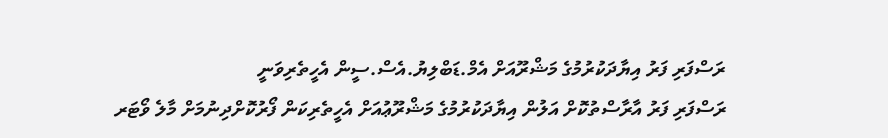ރަސްފަރި ފަރު އިޔާދަކުރުމުގެ މަޝްރޫއަށް އެމް.ޑަބްލިޔު.އެސް.ސީން އެހީތެރިވަނީ
ރަސްފަރި ފަރު އާރާސްތުކޮށް އަލުން އިޔާދަކުރުމުގެ މަޝްރޫޢުއަށް އެހީތެރިކަން ފޯރުކޮށްދިނުމަށް މާލެ ވޯޓަރ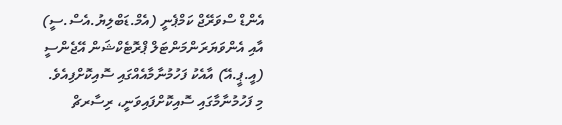އެންޑް ސްވަރޭޖް ކަމްޕެނީ (އެމް.ޑަބްލިޔު.އެސް.ސީ) އާއި އެންވަޔަރަންމަންޓަލް ޕްރޮޓެކްޝަން އޭޖެންސީ (އީ.ޕީ.އޭ) އާއެކު ފަހުމުނާމާއެއްގައި ސޮއިކޮށްފިއެވެ.
މި ފަހުމުނާމާގައި ސޮއިކޮށްފައިވަނީ، ރިސާރޗް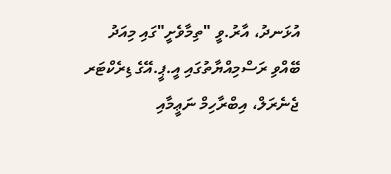އުޅަނދު، އާރު.ވީ "ތިމާވެށީ"ގައި މިއަދު ބޭއްވި ރަސްމިއްޔާތުގައި އީ.ޕީ.އޭގެ ޑިރެކްޓަރ ޖެނެރަލް، އިބްރާހިމް ނަޢީމާއި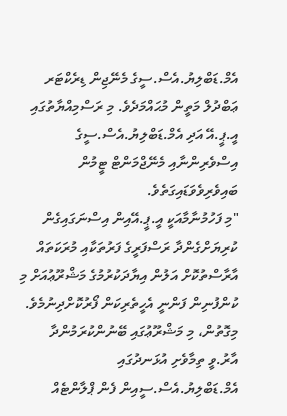އެމް.ޑަބްލިޔު.އެސް.ސީގެ މެނޭޖިން ޑިރެކްޓަރ ޢަބްދުލް މަތީން މުޙައްމަދެވެ. މި ރަސްމިއްޔާތުގައި އީ.ޕީ.އޭ އަދި އެމް.ޑަބްލިޔު.އެސް.ސީގެ އިސްވެރިންނާއި މެނޭޖްމަންޓް ޓީމުން ބައިވެރިވެވަޑައިގަތެވެ.
"މި ފަހުމުނާމާއަކީ އީ.ޕީ.އޭއިން އިސްނަގައިގެން ކުރިޔަށްގެންދާ ރަސްފަރީގެ ފަރުތަކާއި މުރަކަތައް އާރާސްތުކޮށް އަލުން އިޔާދަކުރުމުގެ މަޝްރޫޢުއަށް މި ކުންފުނިން ފަންނީ އެހީތެރިކަން ފޯރުކޮށްދިނުމެވެ. މިގޮތުން، މި މަޝްރޫޢުގައި ބޭނުންކުރަމުންދާ އާރު.ވީ ތިމާވެށި އުޅަނދުގައި އެމް.ޑަބްލިޔު.އެސް.ސީއިން ފެން ޕްލާންޓެއް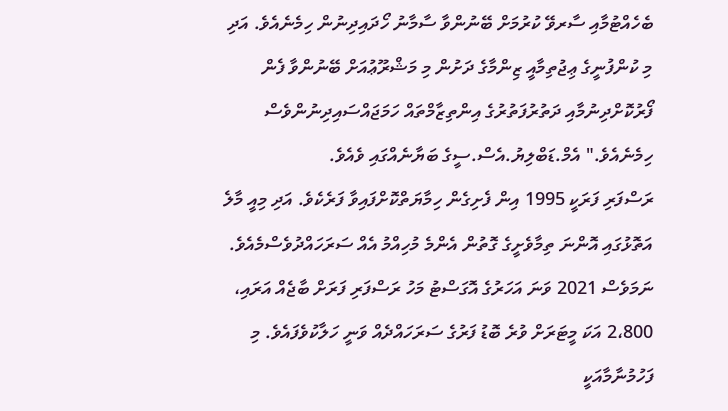ބެހެއްޓުމާއި ސާރވޭ ކުރުމަށް ބޭނުންވާ ސާމާނު ހޯދައިދިނުން ހިމެނެއެވެ. އަދި މި ކުންފުނީގެ ޢިޖުތިމާއީ ޒިންމާގެ ދަށުން މި މަޝްރޫޢުއަށް ބޭނުންވާ ފެން ފޯރުކޮށްދިނުމާއި ދަތުރުފަތުރުގެ އިންތިޒާމްތައް ހަމަޖައްސައިދިނުންވެސް ހިމެނެއެވެ." އެމް.ޑަބްލިޔު.އެސް.ސީގެ ބަޔާނެއްގައި ވެއެވެ.
ރަސްފަރި ފަރަކީ 1995 އިން ފެށިގެން ހިމާޔަތްކޮށްފައިވާ ފަރެކެވެ. އަދި މިއީ މާލެ އަތޮޅުގައި އޮންނަ ތިމާވެށީގެ ގޮތުން އެންމެ މުހިއްމު އެއް ސަރަހައްދުވެސްމެއެވެ. ނަމަވެސް 2021 ވަނަ އަހަރުގެ އޮގަސްޓު މަހު ރަސްފަރި ފަރަށް ބާޖެއް އަރައި، 2،800 އަކަ މީޓަރަށް ވުރެ ބޮޑު ފަރުގެ ސަރަހައްދެއް ވަނީ ހަލާކުވެފައެވެ. މި ފަހުމުނާމާއަކީ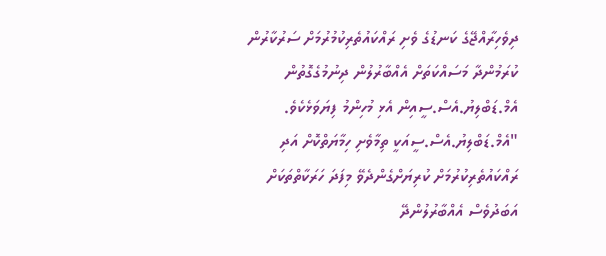ދިވެހިރާއްޖޭގެ ކަނޑުގެ ވެށި ރައްކައުތެރިކުމުރުމަށް ސަރުކާރުން ކުރަމުންދާ މަސައްކަތަށް އެއްބާރުލުން ދިނުމުގެގޮތުން އެމް.ޑަބްލިޔު.އެސް.ސީއިން އެޅި މުހިންމު ފިޔަވަޅެކެވެ.
"އެމް.ޑަބްލިޔު.އެސް.ސީއަކީ ތިމާވެށި ހިމާޔަތްކޮށް އަދި ރައްކައުތެރިކުރުމަށް ކުރިޔަށްގެންދެވޭ މިފަދަ ހަރަކާތްތަކަށް އަބަދުވެސް އެއްބާރުލުންދޭ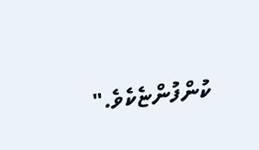ކުންފުންޏެކެވެ."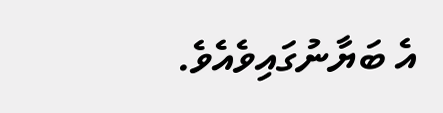އެ ބަޔާނުގައިވެއެވެ.